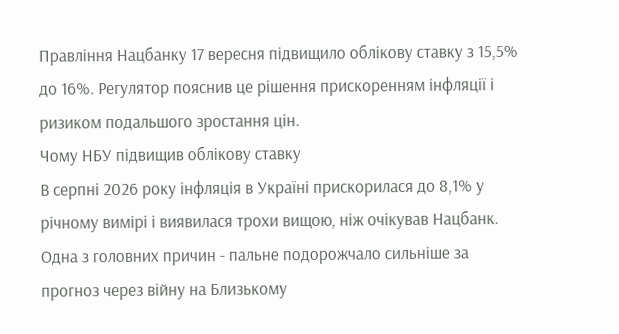Правління Нацбанку 17 вересня підвищило облікову ставку з 15,5% до 16%. Регулятор пояснив це рішення прискоренням інфляції і ризиком подальшого зростання цін.
Чому НБУ підвищив облікову ставку
В серпні 2026 року інфляція в Україні прискорилася до 8,1% у річному вимірі і виявилася трохи вищою, ніж очікував Нацбанк.
Одна з головних причин - пальне подорожчало сильніше за прогноз через війну на Близькому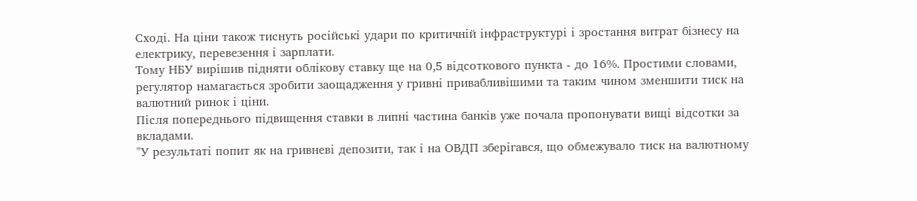Сході. На ціни також тиснуть російські удари по критичній інфраструктурі і зростання витрат бізнесу на електрику, перевезення і зарплати.
Тому НБУ вирішив підняти облікову ставку ще на 0,5 відсоткового пункта - до 16%. Простими словами, регулятор намагається зробити заощадження у гривні привабливішими та таким чином зменшити тиск на валютний ринок і ціни.
Після попереднього підвищення ставки в липні частина банків уже почала пропонувати вищі відсотки за вкладами.
"У результаті попит як на гривневі депозити, так і на ОВДП зберігався, що обмежувало тиск на валютному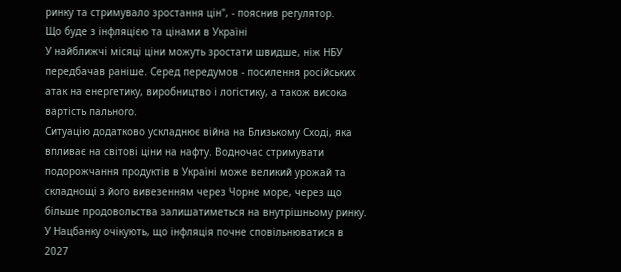ринку та стримувало зростання цін", - пояснив регулятор.
Що буде з інфляцією та цінами в Україні
У найближчі місяці ціни можуть зростати швидше, ніж НБУ передбачав раніше. Серед передумов - посилення російських атак на енергетику, виробництво і логістику, а також висока вартість пального.
Ситуацію додатково ускладнює війна на Близькому Сході, яка впливає на світові ціни на нафту. Водночас стримувати подорожчання продуктів в Україні може великий урожай та складнощі з його вивезенням через Чорне море, через що більше продовольства залишатиметься на внутрішньому ринку.
У Нацбанку очікують, що інфляція почне сповільнюватися в 2027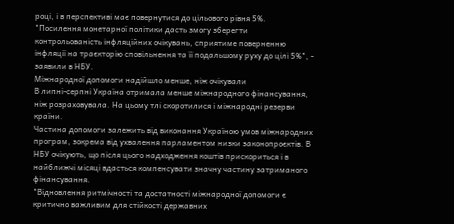році, і в перспективі має повернутися до цільового рівня 5%.
"Посилення монетарної політики дасть змогу зберегти контрольованість інфляційних очікувань, сприятиме поверненню інфляції на траєкторію сповільнення та її подальшому руху до цілі 5%", - заявили в НБУ.
Міжнародної допомоги надійшло менше, ніж очікували
В липні-серпні Україна отримала менше міжнародного фінансування, ніж розраховувала. На цьому тлі скоротилися і міжнародні резерви країни.
Частина допомоги залежить від виконання Україною умов міжнародних програм, зокрема від ухвалення парламентом низки законопроєктів. В НБУ очікують, що після цього надходження коштів прискориться і в найближчі місяці вдасться компенсувати значну частину затриманого фінансування.
"Відновлення ритмічності та достатності міжнародної допомоги є критично важливим для стійкості державних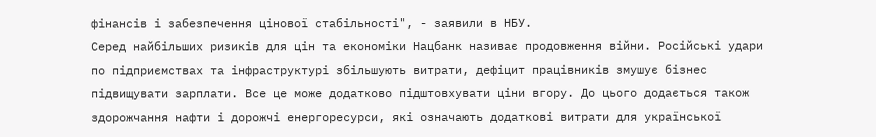фінансів і забезпечення цінової стабільності", - заявили в НБУ.
Серед найбільших ризиків для цін та економіки Нацбанк називає продовження війни. Російські удари по підприємствах та інфраструктурі збільшують витрати, дефіцит працівників змушує бізнес підвищувати зарплати. Все це може додатково підштовхувати ціни вгору. До цього додається також здорожчання нафти і дорожчі енергоресурси, які означають додаткові витрати для української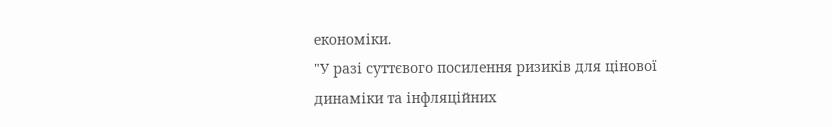економіки.
"У разі суттєвого посилення ризиків для цінової динаміки та інфляційних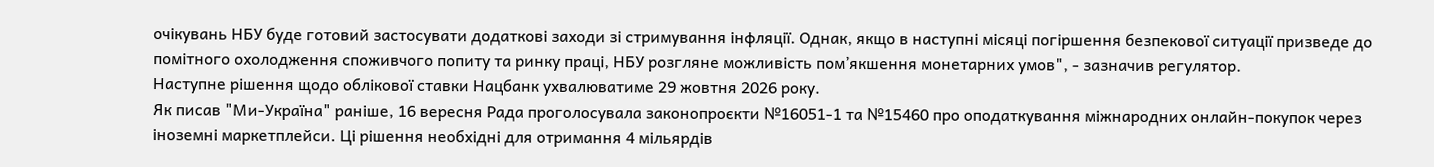очікувань НБУ буде готовий застосувати додаткові заходи зі стримування інфляції. Однак, якщо в наступні місяці погіршення безпекової ситуації призведе до помітного охолодження споживчого попиту та ринку праці, НБУ розгляне можливість пом’якшення монетарних умов", - зазначив регулятор.
Наступне рішення щодо облікової ставки Нацбанк ухвалюватиме 29 жовтня 2026 року.
Як писав "Ми-Україна" раніше, 16 вересня Рада проголосувала законопроєкти №16051-1 та №15460 про оподаткування міжнародних онлайн-покупок через іноземні маркетплейси. Ці рішення необхідні для отримання 4 мільярдів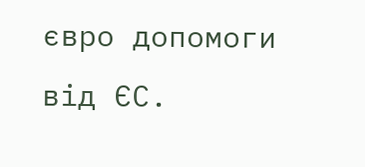євро допомоги від ЄС.